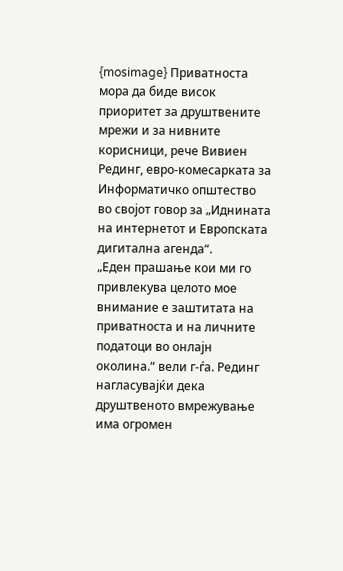{mosimage} Приватноста мора да биде висок приоритет за друштвените мрежи и за нивните корисници, рече Вивиен Рединг, евро-комесарката за Информатичко општество во својот говор за „Иднината на интернетот и Европската дигитална агенда“.
„Еден прашање кои ми го привлекува целото мое внимание е заштитата на приватноста и на личните податоци во онлајн околина.“ вели г-ѓа. Рединг нагласувајќи дека друштвеното вмрежување има огромен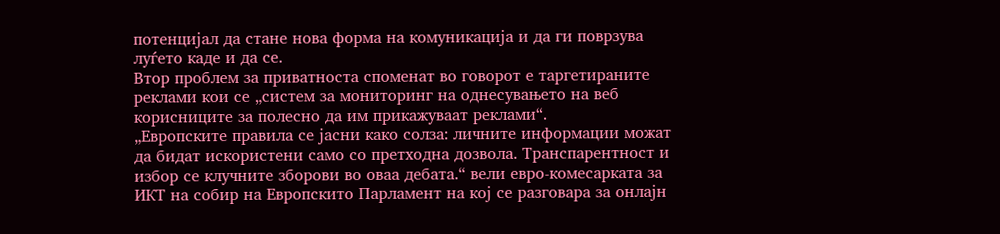потенцијал да стане нова форма на комуникација и да ги поврзува луѓето каде и да се.
Втор проблем за приватноста споменат во говорот е таргетираните реклами кои се „систем за мониторинг на однесувањето на веб корисниците за полесно да им прикажуваат реклами“.
„Европските правила се јасни како солза: личните информации можат да бидат искористени само со претходна дозвола. Транспарентност и избор се клучните зборови во оваа дебата.“ вели евро-комесарката за ИКТ на собир на Европскито Парламент на кој се разговара за онлајн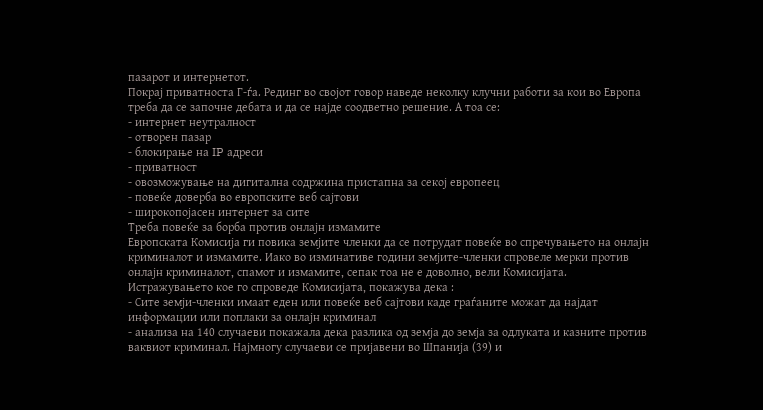пазарот и интернетот.
Покрај приватноста Г-ѓа. Рединг во својот говор наведе неколку клучни работи за кои во Европа треба да се започне дебата и да се најде соодветно решение. А тоа се:
- интернет неутралност
- отворен пазар
- блокирање на IP адреси
- приватност
- овозможување на дигитална содржина пристапна за секој европеец
- повеќе доверба во европските веб сајтови
- широкопојасен интернет за сите
Треба повеќе за борба против онлајн измамите
Европската Комисија ги повика земјите членки да се потрудат повеќе во спречувањето на онлајн криминалот и измамите. Иако во изминативе години земјите-членки спровеле мерки против онлајн криминалот, спамот и измамите, сепак тоа не е доволно, вели Комисијата.
Истражувањето кое го спроведе Комисијата, покажува декa :
- Сите земји-членки имаат еден или повеќе веб сајтови каде граѓаните можат да најдат информации или поплаки за онлајн криминал
- анализа на 140 случаеви покажала дека разлика од земја до земја за одлуката и казните против ваквиот криминал. Најмногу случаеви се пријавени во Шпанија (39) и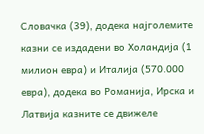Словачка (39), додека најголемите казни се издадени во Холандија (1 милион евра) и Италија (570.000 евра), додека во Романија, Ирска и Латвија казните се движеле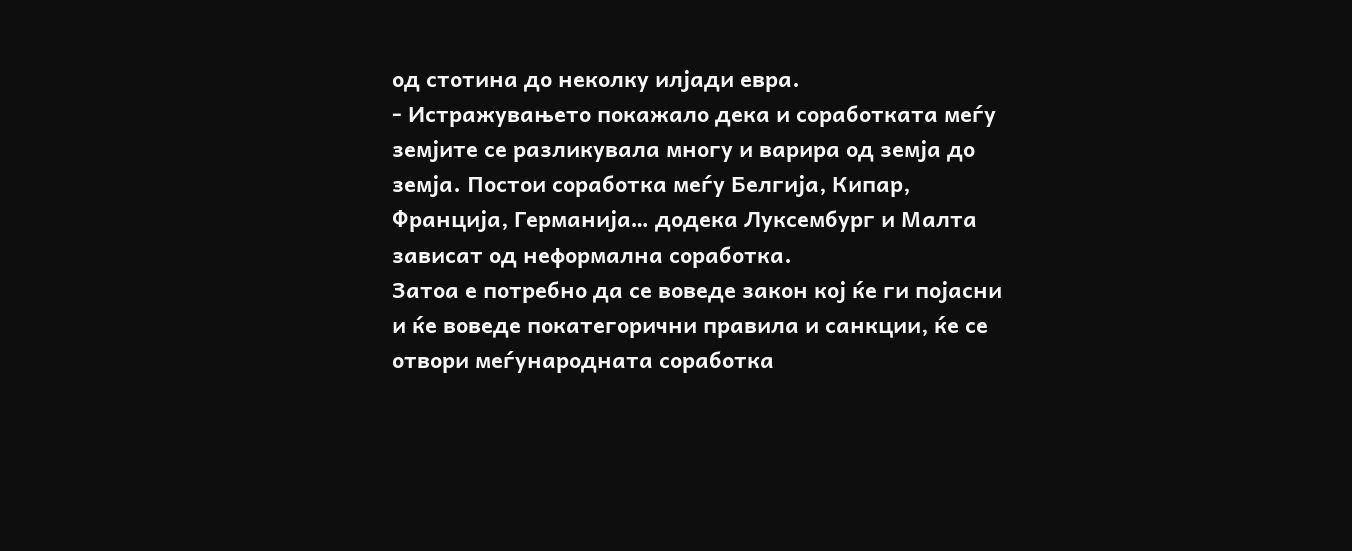од стотина до неколку илјади евра.
- Истражувањето покажало дека и соработката меѓу земјите се разликувала многу и варира од земја до земја. Постои соработка меѓу Белгија, Кипар, Франција, Германија… додека Луксембург и Малта зависат од неформална соработка.
Затоа е потребно да се воведе закон кој ќе ги појасни и ќе воведе покатегорични правила и санкции, ќе се отвори меѓународната соработка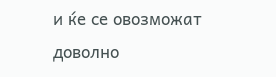и ќе се овозможат доволно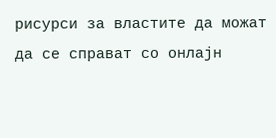рисурси за властите да можат да се справат со онлајн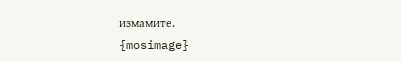измамите.
{mosimage}